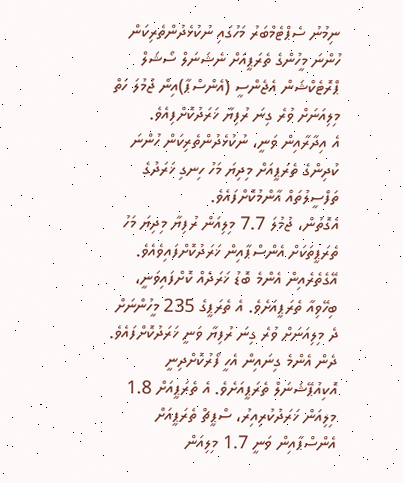ނިމުނު ސެޕްޓެމްބަރު މަހުގައި ނުކުޅެދުންތެރިކަން ހުންނަ މީހުންގެ ތެރަޕީއަށް ނެޝަނަލް ސޯޝަލް ޕްރޮޓެކްޝަން އެޖެންސީ (އެންސްޕާ)އިން ޖުމުލަ ހަތް މިލިއަނަށް ވުރެ ގިނަ ރުފިޔާ ޚަރަދުކޮށްފިއެވެ.
އެ އިދާރާއިން ވަނީ، ނުކުޅެދުންތެރިކަން ހުންނަ ކުދިންގެ ތެރަޕީއަށް މިދިޔަ މަހު ހިނގި ޚަރަދުގެ ތަފްސީލުތައް އާންމުކޮށްފައެވެ.
އެގޮތުން، ޖުމުލަ 7.7 މިލިއަން ރުފިޔާ މިދިޔަ މަހު ތެރަޕީތަކަށް އެންސްޕާއިން ޚަރަދުކޮށްފައިވެއެވެ. އޭގެތެރެއިން އެންމެ ބޮޑު ޚަރަދެއް ކޮށްފައިވަނީ، ބިހޭވިއާ ތެރަޕީއަށެވެ. އެ ތެރަޕީގެ 235 މީހުންނަށް ދެ މިލިއަނަށް ވުރެ ގިނަ ރުފިޔާ ވަނީ ޚަރަދުކޮށްފައެވެ.
ދެން އެންމެ ގިނައިން އެހީ ފޯރުކޮށްދިނީ އޮކިއުޕޭޝަނަލް ތެރަޕީއަށެވެ. އެ ތެރަޕީއަށް 1.8 މިލިއަން ޚަރަދުކުރިއިރު، ސްޕީޗް ތެރަޕީއަށް އެންސްޕާއިން ވަނީ 1.7 މިލިއަން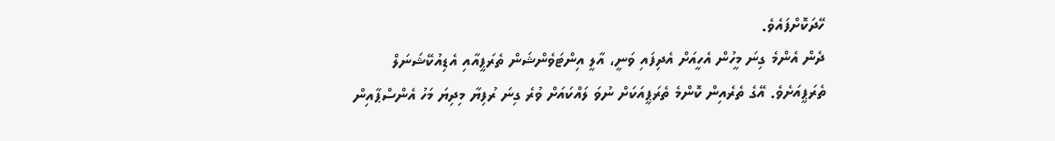ހޭދަކޮށްފައެވެ.
ދެން އެންމެ ގިނަ މީހުން އެހީއަށް އެދިފައި ވަނީ، އާލީ އިންޓަވެންޝަން ތެރަޕީއާއި އެޑިއުކޭޝަނަލް ތެރަޕީއަށެވެ. އޭގެ ތެރެއިން ކޮންމެ ތެރަޕީއަކަށް ނުވަ ލައްކައަށް ވުރެ ގިނަ ރުފިޔާ މިދިޔަ މަހު އެންސްޕާއިން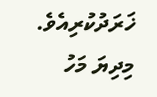ޚަރަދުކުރިއެވެ.
މިދިޔަ މަހު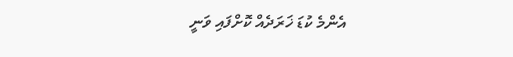އެންމެ ކުޑަ ޚަރަދެއް ކޮށްފައި ވަނީ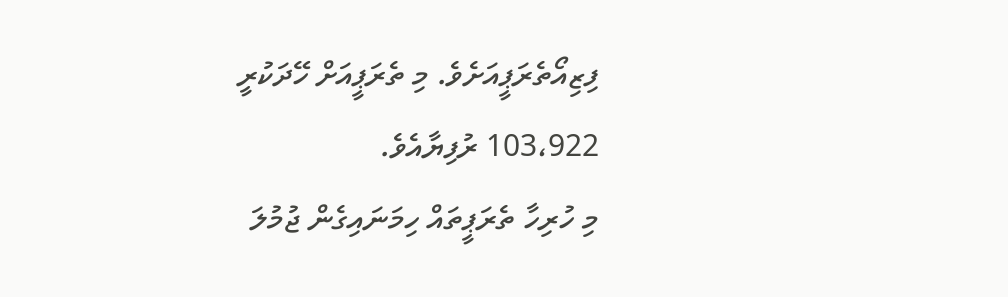ފިޒިއޯތެރަޕީއަށެވެ. މި ތެރަޕީއަށް ހޭދަކުރީ 103،922 ރުފިޔާއެވެ.
މި ހުރިހާ ތެރަޕީތައް ހިމަނައިގެން ޖުމުލަ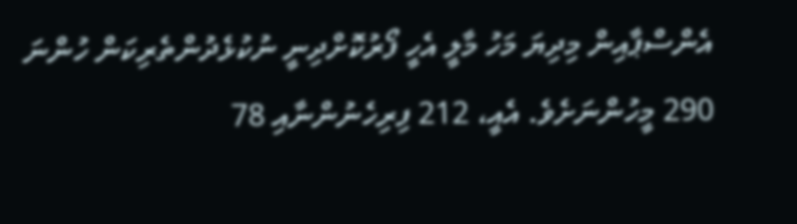އެންސްޕާއިން މިދިޔަ މަހު މާލީ އެހީ ފޯރުކޮށްދިނީ ނުކުޅެދުންތެރިކަން ހުންނަ 290 މީހުންނަށެވެ. އެއީ، 212 ފިރިހެނުންނާއި 78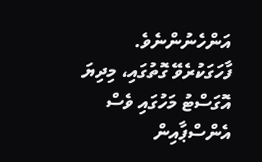އަންހެނުންނެވެ.
ފާހަގަކުރެވޭ ގޮތުގައި، މިދިޔަ އޮގަސްޓު މަހުގައި ވެސް އެންސްޕާއިން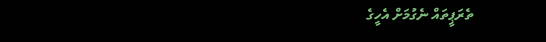ތެރަޕީތައް ނެގުމަށް އެހީގެ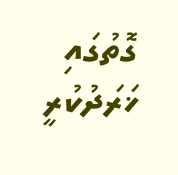ގޮތުގައި ޚަރަދުކުރީ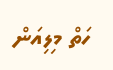ހަތް މިލިއަން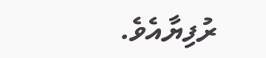ރުފިޔާއެވެ.